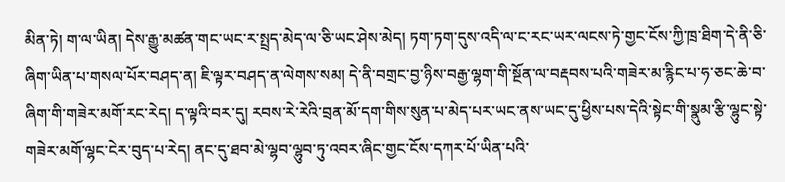མིན་ཏེ། ག་ལ་ཡིན། དེས་རྒྱུ་མཚན་གང་ཡང་ར་སྤྲད་མེད་ལ་ཅི་ཡང་ཤེས་མེད། ཏག་ཏག་དུས་འདི་ལ་ང་རང་ཡར་ལངས་ཏེ་གྱང་ངོས་ཀྱི་ཁྲ་ཐིག་དེ་ནི་ཅི་ཞིག་ཡིན་པ་གསལ་པོར་བཤད་ན། ཇི་ལྟར་བཤད་ན་ལེགས་སམ། དེ་ནི་བགྲང་བྱ་ཉིས་བརྒྱ་ལྷག་གི་སྔོན་ལ་བརྡབས་པའི་གཟེར་མ་རྙིང་པ་ཧ་ཅང་ཆེ་བ་ཞིག་གི་གཟེར་མགོ་རང་རེད། ད་ལྟའི་བར་དུ། རབས་རེ་རེའི་བྲན་མོ་དག་གིས་སུན་པ་མེད་པར་ཡང་ནས་ཡང་དུ་ཕྱིས་པས་དེའི་སྟེང་གི་སྣུམ་རྩི་ལྷུང་སྟེ་གཟེར་མགོ་ལྷང་ངེར་བུད་པ་རེད། ནང་དུ་ཐབ་མེ་ལྷབ་ལྷུབ་ཏུ་འབར་ཞིང་གྱང་ངོས་དཀར་པོ་ཡིན་པའི་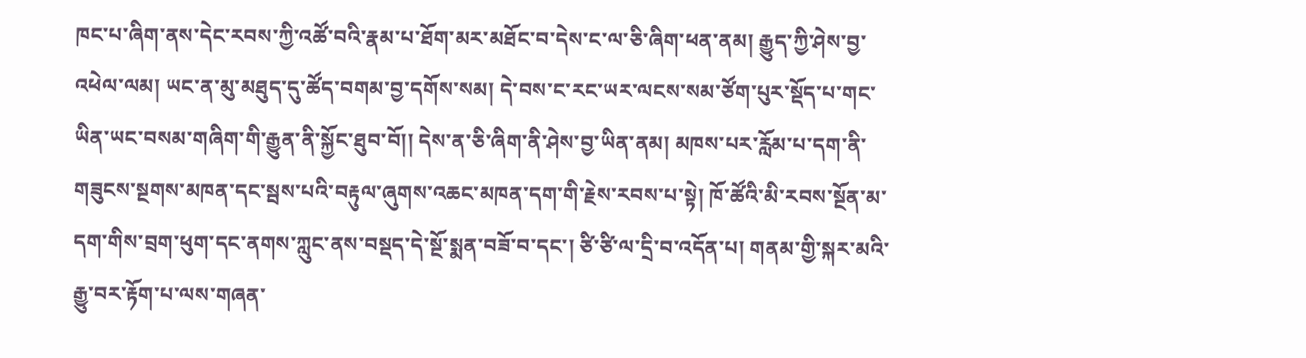ཁང་པ་ཞིག་ནས་དེང་རབས་ཀྱི་འཚོ་བའི་རྣམ་པ་ཐོག་མར་མཐོང་བ་དེས་ང་ལ་ཅི་ཞིག་ཕན་ནམ། རྒྱུད་ཀྱི་ཤེས་བྱ་འཕེལ་ལམ། ཡང་ན་མུ་མཐུད་དུ་ཚོད་བགམ་བྱ་དགོས་སམ། དེ་བས་ང་རང་ཡར་ལངས་སམ་ཙོག་པུར་སྡོད་པ་གང་ཡིན་ཡང་བསམ་གཞིག་གི་རྒྱུན་ནི་སྐྱོང་ཐུབ་བོ།། དེས་ན་ཅི་ཞིག་ནི་ཤེས་བྱ་ཡིན་ནམ། མཁས་པར་རློམ་པ་དག་ནི་གཟུངས་སྔགས་མཁན་དང་སྦས་པའི་བརྟུལ་ཞུགས་འཆང་མཁན་དག་གི་རྗེས་རབས་པ་སྟེ། ཁོ་ཚོའི་མི་རབས་སྔོན་མ་དག་གིས་བྲག་ཕུག་དང་ནགས་ཀླུང་ནས་བསྡད་དེ་སྔོ་སྨན་བཟོ་བ་དང་། ཙི་ཙི་ལ་དྲི་བ་འདོན་པ། གནམ་གྱི་སྐར་མའི་རྒྱུ་བར་རྟོག་པ་ལས་གཞན་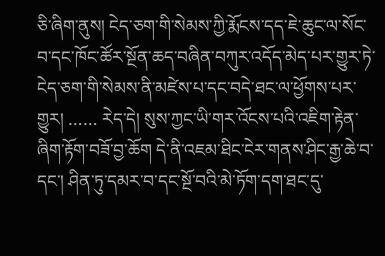ཅི་ཞིག་ནུས། ངེད་ཅག་གི་སེམས་ཀྱི་རྨོངས་དད་ཇེ་ཆུང་ལ་སོང་བ་དང་ཁོང་ཚོར་སྔོན་ཆད་བཞིན་བཀུར་འདོད་མེད་པར་གྱུར་ཏེ་ངེད་ཅག་གི་སེམས་ནི་མཛེས་པ་དང་བདེ་ཐང་ལ་ཕྱོགས་པར་གྱུར། …… རེད་དེ། སུས་ཀྱང་ཡི་གར་འོངས་པའི་འཇིག་རྟེན་ཞིག་རྟོག་བཟོ་བྱ་ཆོག དེ་ནི་འཇམ་ཐིང་ངེར་གནས་ཤིང་རྒྱ་ཆེ་བ་དང་། ཤིན་ཏུ་དམར་བ་དང་སྔོ་བའི་མེ་ཏོག་དག་ཐང་དུ་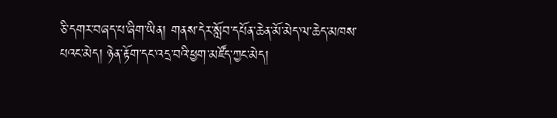ཅི་དགར་བཞད་པ་ཞིག་ཡིན། གནས་དེར་སློབ་དཔོན་ཆེན་མོ་མེད་ལ་ཆེད་མཁས་པའང་མེད། ཉེན་རྟོག་དང་འདྲ་བའི་ཕྱག་མཛོད་ཀྱང་མེད།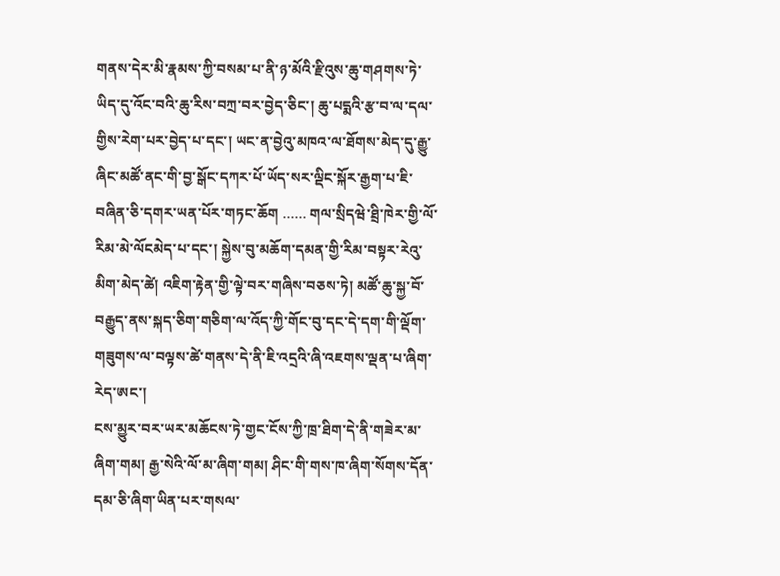གནས་དེར་མི་རྣམས་ཀྱི་བསམ་པ་ནི་ཉ་མོའི་རྫིའུས་ཆུ་གཤགས་ཏེ་ཡིད་དུ་འོང་བའི་ཆུ་རིས་བཀྲ་བར་བྱེད་ཅིང་། ཆུ་པདྨའི་རྩ་བ་ལ་དལ་གྱིས་རེག་པར་བྱེད་པ་དང་། ཡང་ན་བྱེའུ་མཁའ་ལ་ཐོགས་མེད་དུ་རྒྱུ་ཞིང་མཚོ་ནང་གི་བྱ་སྒོང་དཀར་པོ་ཡོད་སར་ལྡིང་སྐོར་རྒྱག་པ་ཇི་བཞིན་ཅི་དགར་ཡན་པོར་གཏང་ཆོག …… གལ་སྲིདཝེ་ཐྲི་ཁེར་གྱི་ལོ་རིམ་མེ་ལོངམེད་པ་དང་། སྐྱེས་བུ་མཆོག་དམན་གྱི་རིམ་བསྟར་རེའུ་མིག་མེད་ཚེ། འཇིག་རྟེན་གྱི་ལྟེ་བར་གཞིས་བཅས་ཏེ། མཚོ་ཆུ་སྐྱ་བོ་བརྒྱུད་ནས་སྐད་ཅིག་གཅིག་ལ་འོད་ཀྱི་གོང་བུ་དང་དེ་དག་གི་ལྡོག་གཟུགས་ལ་བལྟས་ཚེ་གནས་དེ་ནི་ཇི་འདྲའི་ཞི་འཇགས་ལྡན་པ་ཞིག་རེད་ཨང་།
ངས་མྱུར་བར་ཡར་མཆོངས་ཏེ་གྱང་ངོས་ཀྱི་ཁྲ་ཐིག་དེ་ནི་གཟེར་མ་ཞིག་གམ། རྒྱ་སེའི་ལོ་མ་ཞིག་གམ། ཤིང་གི་གས་ཁ་ཞིག་སོགས་དོན་དམ་ཅི་ཞིག་ཡིན་པར་གསལ་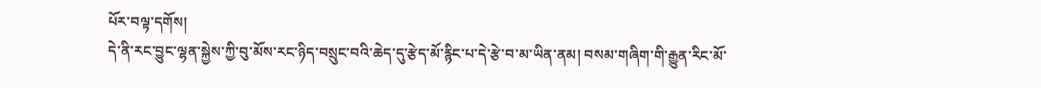པོར་བལྟ་དགོས།
དེ་ནི་རང་བྱུང་ལྷན་སྐྱེས་ཀྱི་བུ་མོས་རང་ཉིད་བསྲུང་བའི་ཆེད་དུ་རྩེད་མོ་རྙིང་པ་དེ་རྩེ་བ་མ་ཡིན་ནམ། བསམ་གཞིག་གི་རྒྱུན་རིང་མོ་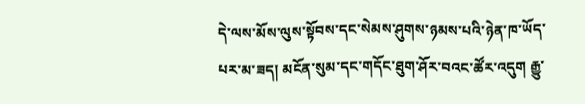དེ་ལས་མོས་ལུས་སྟོབས་དང་སེམས་ཤུགས་ཉམས་པའི་ཉེན་ཁ་ཡོད་པར་མ་ཟད། མངོན་སུམ་དང་གདོང་ཐུག་ཤོར་བའང་ཚོར་འདུག རྒྱུ་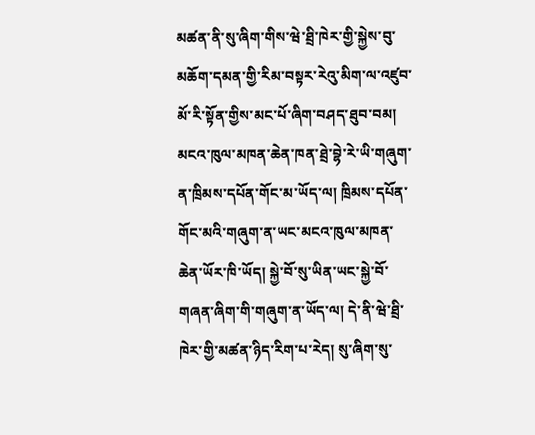མཚན་ནི་སུ་ཞིག་གིས་ཝེ་ཐྲི་ཁེར་གྱི་སྐྱེས་བུ་མཆོག་དམན་གྱི་རིམ་བསྟར་རེའུ་མིག་ལ་འཛུབ་མོ་རི་སྟོན་གྱིས་མང་པོ་ཞིག་བཤད་ཐུབ་བམ། མངའ་ཁུལ་མཁན་ཆེན་ཁན་ཐྲེ་བྷེ་རེ་ཡི་གཞུག་ན་ཁྲིམས་དཔོན་གོང་མ་ཡོད་ལ། ཁྲིམས་དཔོན་གོང་མའི་གཞུག་ན་ཡང་མངའ་ཁུལ་མཁན་ཆེན་ཡོར་ཁི་ཡོད། སྐྱེ་བོ་སུ་ཡིན་ཡང་སྐྱེ་བོ་གཞན་ཞིག་གི་གཞུག་ན་ཡོད་ལ། དེ་ནི་ཝེ་ཐྲི་ཁེར་གྱི་མཚན་ཉིད་རིག་པ་རེད། སུ་ཞིག་སུ་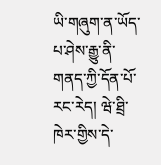ཡི་གཞུག་ན་ཡོད་པ་ཤེས་རྒྱུ་ནི་གནད་ཀྱི་དོན་པོ་རང་རེད། ཝེ་ཐྲི་ཁེར་གྱིས་དེ་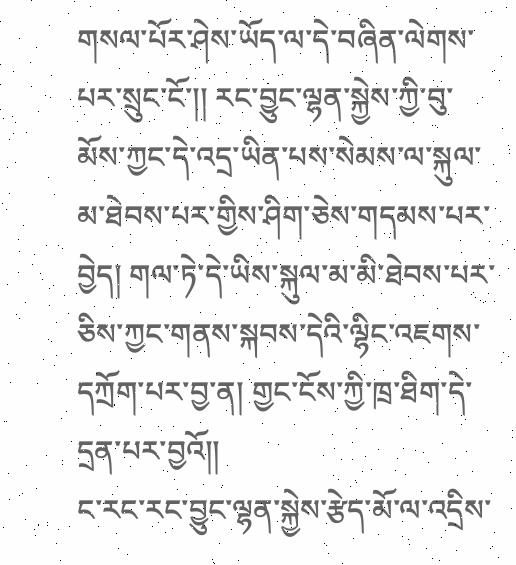གསལ་པོར་ཤེས་ཡོད་ལ་དེ་བཞིན་ལེགས་པར་སྲུང་ངོ་།། རང་བྱུང་ལྷན་སྐྱེས་ཀྱི་བུ་མོས་ཀྱང་དེ་འདྲ་ཡིན་པས་སེམས་ལ་སྐུལ་མ་ཐེབས་པར་གྱིས་ཤིག་ཅེས་གདམས་པར་བྱེད། གལ་ཏེ་དེ་ཡིས་སྐུལ་མ་མི་ཐེབས་པར་ཅིས་ཀྱང་གནས་སྐབས་དེའི་ལྷིང་འཇགས་དཀྲོག་པར་བྱ་ན། གྱང་ངོས་ཀྱི་ཁྲ་ཐིག་དེ་དྲན་པར་བྱའོ།།
ང་རང་རང་བྱུང་ལྷན་སྐྱེས་རྩེད་མོ་ལ་འདྲིས་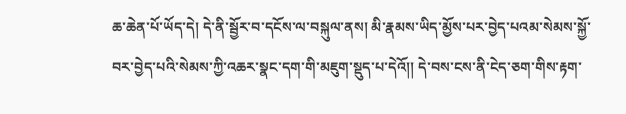ཆ་ཆེན་པོ་ཡོད་དེ། དེ་ནི་སྦྱོར་བ་དངོས་ལ་བསྐུལ་ནས། མི་རྣམས་ཡིད་མྱོས་པར་བྱེད་པའམ་སེམས་སྐྱོ་བར་བྱེད་པའི་སེམས་ཀྱི་འཆར་སྣང་དག་གི་མཇུག་སྡུད་པ་དེའོ།། དེ་བས་ངས་ནི་ངེད་ཅག་གིས་རྟག་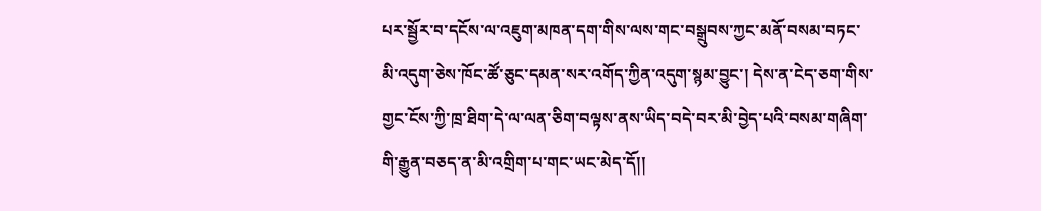པར་སྦྱོར་བ་དངོས་ལ་འཇུག་མཁན་དག་གིས་ལས་གང་བསྒྲུབས་ཀྱང་མནོ་བསམ་བཏང་མི་འདུག་ཅེས་ཁོང་ཚོ་ཅུང་དམན་སར་འགོད་ཀྱིན་འདུག་སྙམ་བྱུང་། དེས་ན་ངེད་ཅག་གིས་གྱང་ངོས་ཀྱི་ཁྲ་ཐིག་དེ་ལ་ལན་ཅིག་བལྟས་ནས་ཡིད་བདེ་བར་མི་བྱེད་པའི་བསམ་གཞིག་གི་རྒྱུན་བཅད་ན་མི་འགྲིག་པ་གང་ཡང་མེད་དོ།།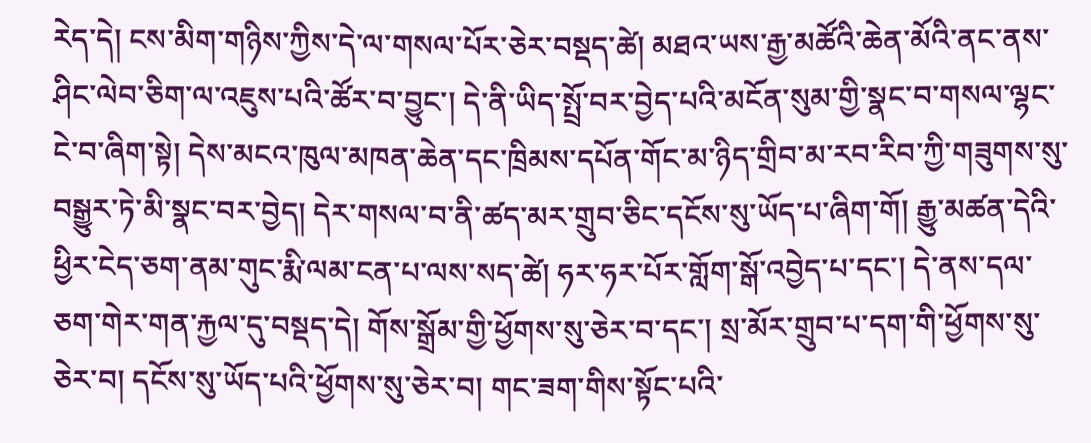རེད་དེ། ངས་མིག་གཉིས་ཀྱིས་དེ་ལ་གསལ་པོར་ཅེར་བསྡད་ཚེ། མཐའ་ཡས་རྒྱ་མཚོའི་ཆེན་མོའི་ནང་ནས་ཤིང་ལེབ་ཅིག་ལ་འཇུས་པའི་ཚོར་བ་བྱུང་། དེ་ནི་ཡིད་སྤྲོ་བར་བྱེད་པའི་མངོན་སུམ་གྱི་སྣང་བ་གསལ་ལྷང་ངེ་བ་ཞིག་སྟེ། དེས་མངའ་ཁུལ་མཁན་ཆེན་དང་ཁྲིམས་དཔོན་གོང་མ་ཉིད་གྲིབ་མ་རབ་རིབ་ཀྱི་གཟུགས་སུ་བསྒྱུར་ཏེ་མི་སྣང་བར་བྱེད། དེར་གསལ་བ་ནི་ཚད་མར་གྲུབ་ཅིང་དངོས་སུ་ཡོད་པ་ཞིག་གོ། རྒྱུ་མཚན་དེའི་ཕྱིར་ངེད་ཅག་ནམ་གུང་རྨི་ལམ་ངན་པ་ལས་སད་ཚེ། ཧར་ཧར་པོར་གློག་སྒོ་འབྱེད་པ་དང་། དེ་ནས་དལ་ཅག་གེར་གན་རྐྱལ་དུ་བསྡད་དེ། གོས་སྒྲོམ་གྱི་ཕྱོགས་སུ་ཅེར་བ་དང་། སྲ་མོར་གྲུབ་པ་དག་གི་ཕྱོགས་སུ་ཅེར་བ། དངོས་སུ་ཡོད་པའི་ཕྱོགས་སུ་ཅེར་བ། གང་ཟག་གིས་སྟོང་པའི་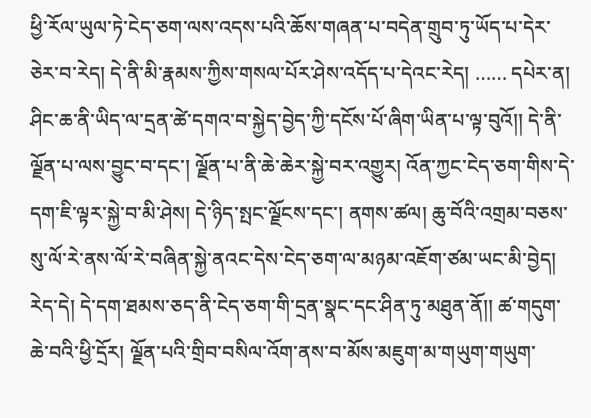ཕྱི་རོལ་ཡུལ་ཏེ་ངེད་ཅག་ལས་འདས་པའི་ཆོས་གཞན་པ་བདེན་གྲུབ་ཏུ་ཡོད་པ་དེར་ཅེར་བ་རེད། དེ་ནི་མི་རྣམས་ཀྱིས་གསལ་པོར་ཤེས་འདོད་པ་དེའང་རེད། …… དཔེར་ན། ཤིང་ཆ་ནི་ཡིད་ལ་དྲན་ཚེ་དགའ་བ་སྐྱེད་བྱེད་ཀྱི་དངོས་པོ་ཞིག་ཡིན་པ་ལྟ་བུའོ།། དེ་ནི་ལྗོན་པ་ལས་བྱུང་བ་དང་། ལྗོན་པ་ནི་ཆེ་ཆེར་སྐྱེ་བར་འགྱུར། འོན་ཀྱང་ངེད་ཅག་གིས་དེ་དག་ཇི་ལྟར་སྐྱེ་བ་མི་ཤེས། དེ་ཉིད་སྤང་ལྗོངས་དང་། ནགས་ཚལ། ཆུ་བོའི་འགྲམ་བཅས་སུ་ལོ་རེ་ནས་ལོ་རེ་བཞིན་སྐྱེ་ནའང་དེས་ངེད་ཅག་ལ་མཉམ་འཇོག་ཙམ་ཡང་མི་བྱེད། རེད་དེ། དེ་དག་ཐམས་ཅད་ནི་ངེད་ཅག་གི་དྲན་སྣང་དང་ཤིན་ཏུ་མཐུན་ནོ།། ཚ་གདུག་ཆེ་བའི་ཕྱི་དྲོར། ལྗོན་པའི་གྲིབ་བསིལ་འོག་ནས་བ་མོས་མཇུག་མ་གཡུག་གཡུག་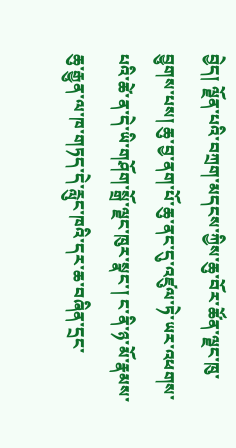བྱེད། ལྗོན་པའི་བཀྲག་མདངས་ཀྱིས་ཆུ་བོར་ཚོན་ལྗང་ཁུ་བྱུགས་པས། ཆུ་བྱ་ནག་པོ་ཆུ་ནང་དུ་འཛུལ་ཏེ་ཡར་འཕགས་པའི་ཚེ་ན་དེ་ཡི་གཤོག་སྒྲོ་ལྗང་ཁུར་སྣང་། ང་ནི་ཉ་མོ་རྣམས་ཆུ་རྒྱུན་ལ་ཁ་གཏད་དེ་རླུང་ཁའི་དར་ཆ་བཞིན་དྲང་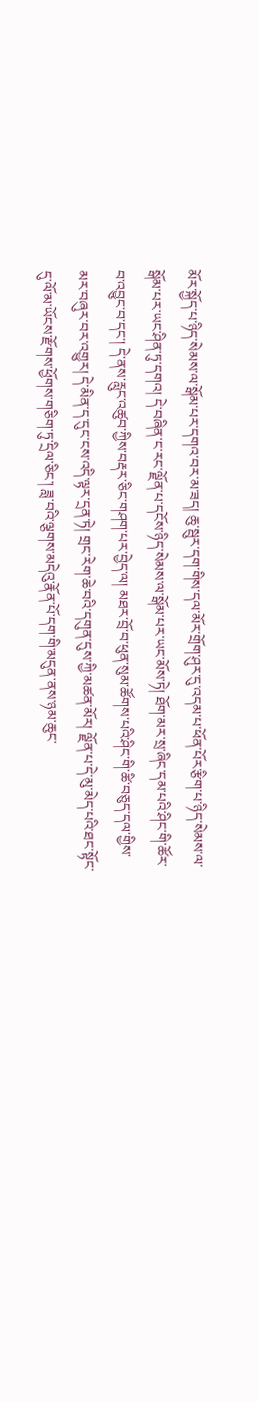མོར་སྐྱོད་པ་ཉིད་སེམས་ལ་སྒོམ་པར་དགའ་བར་མ་ཟད། ཆུ་སྦུར་དག་གིས་དལ་མོར་གྲོག་ཤུར་དུ་འདམ་པ་ཕོན་པོར་རྩིག་པ་ཉིད་སེམས་ལ་སྒོམ་པར་ཡང་ཤིན་ཏུ་དགའ། དེ་བཞིན་ང་རང་ལྗོན་པ་དངོས་ཉིད་སེམས་ལ་སྒོམ་པར་ཡང་མོས་ཏེ། ཐོག་མར་སྲ་ཞིང་དམ་པའི་ཤིང་གི་ཚོར་བ་འབྱུང་བ་དང་། དེ་ནས་རླུང་འཚུབ་ཀྱིས་བརྡར་ཅིང་གཤག་པར་བྱེད་ལ། མཐར་བྲོ་བ་ཕུན་སུམ་ཚོགས་པའི་ཤིང་གི་ཚི་བཅུད་དལ་གྱིས་མར་བཞུར་བར་འགྱུར། དེ་མིན་ད་དུང་ངས་འདི་ལྟར་དྲན་ཏེ། གྲང་རེག་ཆེ་བའི་དགུན་དུས་ཀྱི་མཚན་མོར། ལྗོན་པ་དེ་མུ་མེད་པའི་ཐང་སྟོང་དུ་ལོ་མ་ཡོངས་རྫོགས་ཕྱོགས་གཅིག་ཏུ་དྲིལ་ཅིང་། ཟླ་བའི་ལྕགས་མདེའུ་རྣོན་པོ་དག་གི་མདུན་ནས་ཉམ་ཆུང་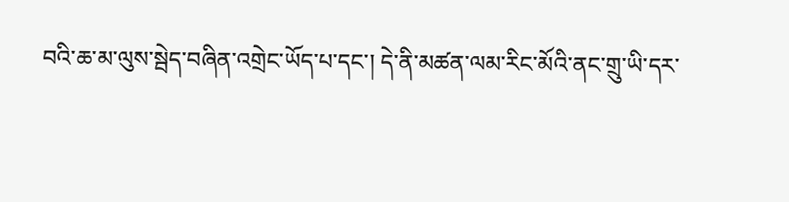བའི་ཆ་མ་ལུས་སྦེད་བཞིན་འགྲེང་ཡོད་པ་དང་། དེ་ནི་མཚན་ལམ་རིང་མོའི་ནང་གྲུ་ཡི་དར་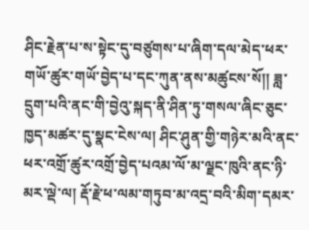ཤིང་རྗེན་པ་ས་སྟེང་དུ་བཙུགས་པ་ཞིག་དལ་མེད་ཕར་གཡོ་ཚུར་གཡོ་བྱེད་པ་དང་ཀུན་ནས་མཚུངས་སོ།། ཟླ་དྲུག་པའི་ནང་གི་བྱེའུ་སྐད་ནི་ཤིན་ཏུ་གསལ་ཞིང་ཅུང་ཁྱད་མཚར་དུ་སྣང་ངེས་ལ། ཤིང་ཤུན་གྱི་གཉེར་མའི་ནང་ཕར་འགྲོ་ཚུར་འགྲོ་བྱེད་པའམ་ལོ་མ་ལྗང་ཁུའི་ནང་ཉི་མར་ལྡེ་ལ། རྡོ་རྗེ་ཕ་ལམ་གཏུབ་མ་འདྲ་བའི་མིག་དམར་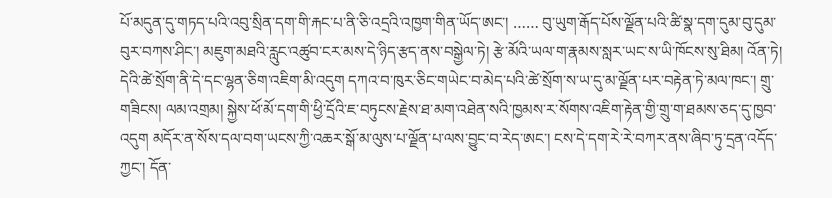པོ་མདུན་དུ་གཏད་པའི་འབུ་སྲིན་དག་གི་རྐང་པ་ནི་ཅི་འདྲའི་འཁྱག་གིན་ཡོད་ཨང་། …… བུ་ཡུག་རྒོད་པོས་ལྗོན་པའི་ཚི་སྣ་དག་དུམ་བུ་དུམ་བུར་བཀས་ཤིང་། མཇུག་མཐའི་རླུང་འཚུབ་ངར་མས་དེ་ཉིད་རྩད་ནས་བསྒྱེལ་ཏེ། རྩེ་མོའི་ཡལ་ག་རྣམས་སླར་ཡང་ས་ཡི་ཁོངས་སུ་ཐིམ། འོན་ཏེ། དེའི་ཚེ་སྲོག་ནི་དེ་དང་ལྷན་ཅིག་འཇིག་མི་འདུག དཀའ་བ་ཁུར་ཅིང་གཡེང་བ་མེད་པའི་ཚེ་སྲོག་ས་ཡ་དུ་མ་ལྗོན་པར་བརྟེན་ཏེ་མལ་ཁང་། གྲུ་གཟིངས། ལམ་འགྲམ། སྐྱེས་ཕོ་མོ་དག་གི་ཕྱི་དྲོའི་ཇ་བཏུངས་རྗེས་ཐ་མག་འཐེན་སའི་ཁྱམས་ར་སོགས་འཇིག་རྟེན་གྱི་གྲུ་ག་ཐམས་ཅད་དུ་ཁྱབ་འདུག མདོར་ན་སོས་དལ་བག་ཡངས་ཀྱི་འཆར་སྒོ་མ་ལུས་པ་ལྗོན་པ་ལས་བྱུང་བ་རེད་ཨང་། ངས་དེ་དག་རེ་རེ་བཀར་ནས་ཞིབ་ཏུ་དྲན་འདོད་ཀྱང་། དོན་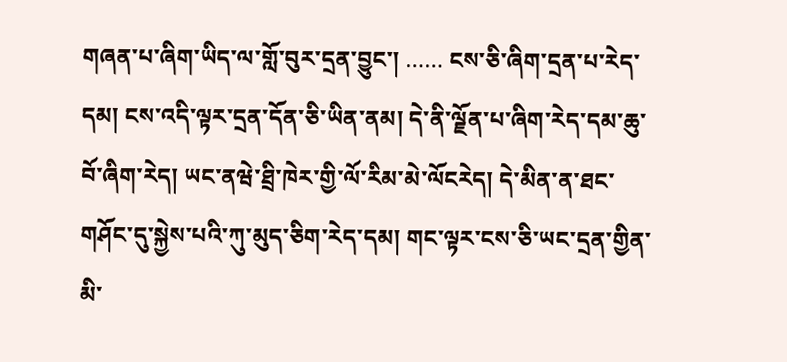གཞན་པ་ཞིག་ཡིད་ལ་གློ་བུར་དྲན་བྱུང་། …… ངས་ཅི་ཞིག་དྲན་པ་རེད་དམ། ངས་འདི་ལྟར་དྲན་དོན་ཅི་ཡིན་ནམ། དེ་ནི་ལྗོན་པ་ཞིག་རེད་དམ་ཆུ་བོ་ཞིག་རེད། ཡང་ནཝེ་ཐྲི་ཁེར་གྱི་ལོ་རིམ་མེ་ལོངརེད། དེ་མིན་ན་ཐང་གཤོང་དུ་སྐྱེས་པའི་ཀུ་མུད་ཅིག་རེད་དམ། གང་ལྟར་ངས་ཅི་ཡང་དྲན་གྱིན་མི་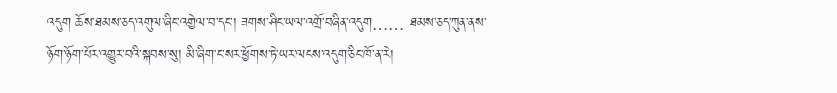འདུག ཆོས་ཐམས་ཅད་འགུལ་ཞིང་འགྱེལ་བ་དང་། ཟགས་ཤིང་ཡལ་འགྲོ་བཞིན་འདུག…… ཐམས་ཅད་ཀུན་ནས་ཉོག་ཉོག་པོར་འགྱུར་བའི་སྐབས་སུ། མི་ཞིག་ང་སར་ཕྱོགས་ཏེ་ཡར་ལངས་འདུག་ཅིང་ཁོ་ན་རེ།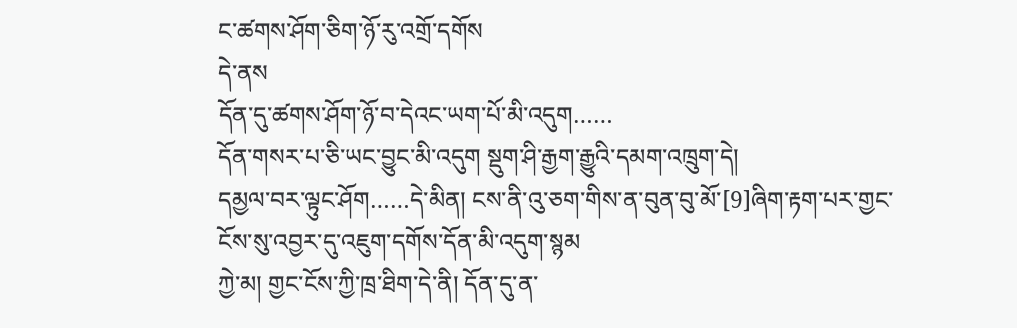ང་ཚགས་ཤོག་ཅིག་ཉོ་རུ་འགྲོ་དགོས
དེ་ནས
དོན་དུ་ཚགས་ཤོག་ཉོ་བ་དེའང་ཡག་པོ་མི་འདུག……
དོན་གསར་པ་ཅི་ཡང་བྱུང་མི་འདུག སྡུག་ཤི་རྒྱག་རྒྱུའི་དམག་འཁྲུག་དེ།
དམྱལ་བར་ལྟུང་ཤོག……དེ་མིན། ངས་ནི་འུ་ཅག་གིས་ན་བུན་བུ་མོ་[9]ཞིག་རྟག་པར་གྱང་ངོས་སུ་འབྱར་དུ་འཇུག་དགོས་དོན་མི་འདུག་སྙམ
ཀྱེ་མ། གྱང་ངོས་ཀྱི་ཁྲ་ཐིག་དེ་ནི། དོན་དུ་ན་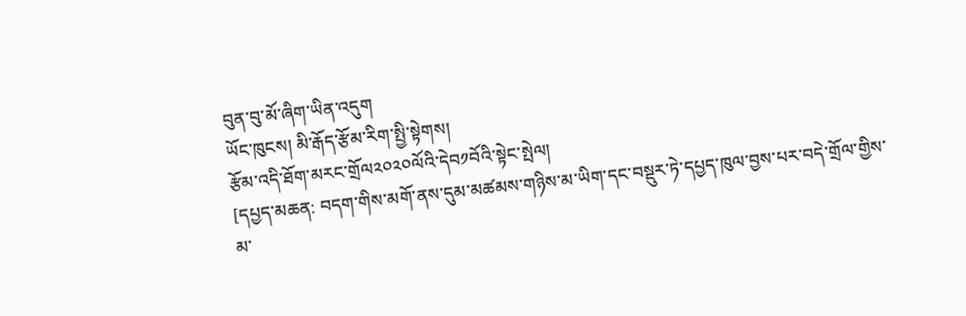བུན་བུ་མོ་ཞིག་ཡིན་འདུག
ཡོང་ཁུངས། མི་རྒོད་རྩོམ་རིག་སྤྱི་སྟེགས།
རྩོམ་འདི་ཐོག་མརང་གྲོལ༢༠༢༠ལོའི་དེབ༡བོའི་སྟེང་སྤེལ།
[དཔྱད་མཆན: བདག་གིས་མགོ་ནས་དུམ་མཚམས་གཉིས་མ་ཡིག་དང་བསྡུར་ཏེ་དཔྱད་ཁུལ་བྱས་པར་བདེ་གྲོལ་གྱིས་མ་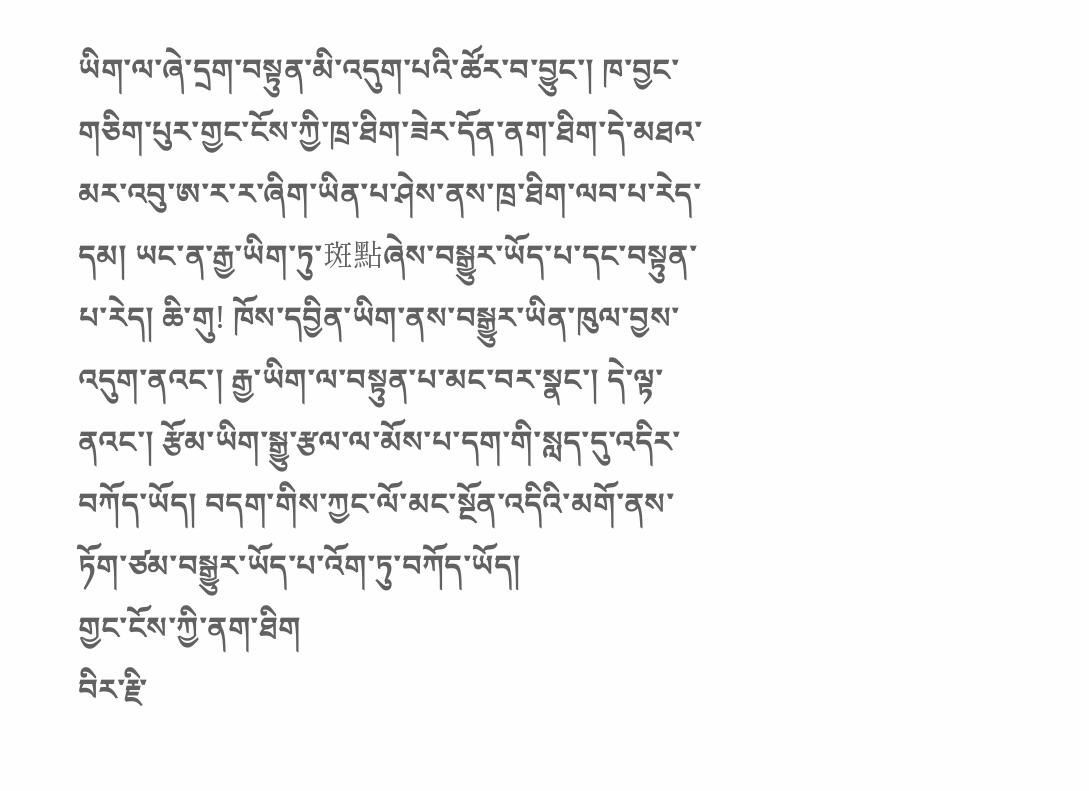ཡིག་ལ་ཞེ་དྲག་བསྟུན་མི་འདུག་པའི་ཚོར་བ་བྱུང་། ཁ་བྱང་གཅིག་པུར་གྱང་ངོས་ཀྱི་ཁྲ་ཐིག་ཟེར་དོན་ནག་ཐིག་དེ་མཐའ་མར་འབུ་ཨ་ར་ར་ཞིག་ཡིན་པ་ཤེས་ནས་ཁྲ་ཐིག་ལབ་པ་རེད་དམ། ཡང་ན་རྒྱ་ཡིག་ཏུ་斑點ཞེས་བསྒྱུར་ཡོད་པ་དང་བསྟུན་པ་རེད། ཆི་གུ! ཁོས་དབྱིན་ཡིག་ནས་བསྒྱུར་ཡིན་ཁུལ་བྱས་འདུག་ནའང་། རྒྱ་ཡིག་ལ་བསྟུན་པ་མང་བར་སྣང་། དེ་ལྟ་ནའང་། རྩོམ་ཡིག་སྒྱུ་རྩལ་ལ་མོས་པ་དག་གི་སླད་དུ་འདིར་བཀོད་ཡོད། བདག་གིས་ཀྱང་ལོ་མང་སྔོན་འདིའི་མགོ་ནས་ཏོག་ཙམ་བསྒྱུར་ཡོད་པ་འོག་ཏུ་བཀོད་ཡོད།
གྱང་ངོས་ཀྱི་ནག་ཐིག
བིར་རྗི་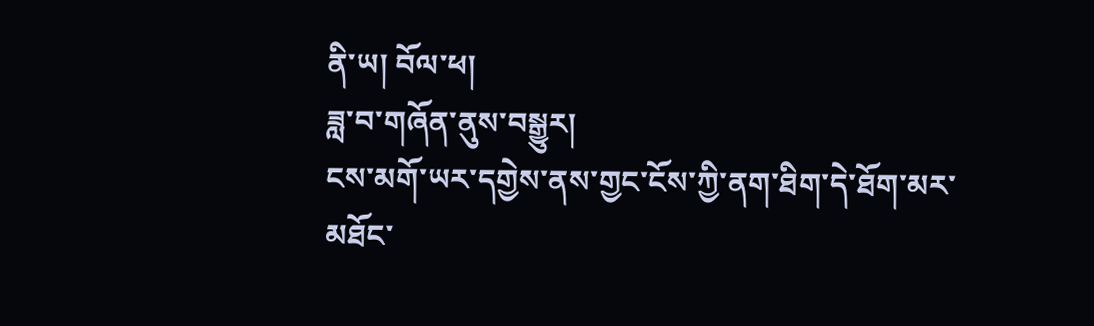ནི་ཡ། བོལ་ཕ།
ཟླ་བ་གཞོན་ནུས་བསྒྱུར།
ངས་མགོ་ཡར་དགྱེས་ནས་གྱང་ངོས་ཀྱི་ནག་ཐིག་དེ་ཐོག་མར་མཐོང་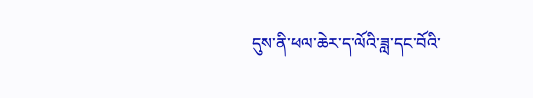དུས་ནི་ཕལ་ཆེར་ད་ལོའི་ཟླ་དང་བོའི་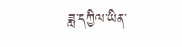ཟླ་དཀྱིལ་ཡིན་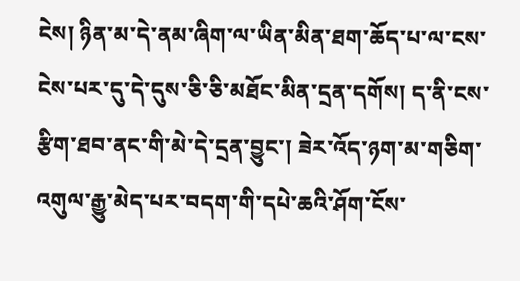ངེས། ཉིན་མ་དེ་ནམ་ཞིག་ལ་ཡིན་མིན་ཐག་ཆོད་པ་ལ་ངས་ངེས་པར་དུ་དེ་དུས་ཅི་ཅི་མཐོང་མིན་དྲན་དགོས། ད་ནི་ངས་རྩིག་ཐབ་ནང་གི་མེ་དེ་དྲན་བྱུང་། ཟེར་འོད་ཉག་མ་གཅིག་འགུལ་རྒྱུ་མེད་པར་བདག་གི་དཔེ་ཆའི་ཤོག་ངོས་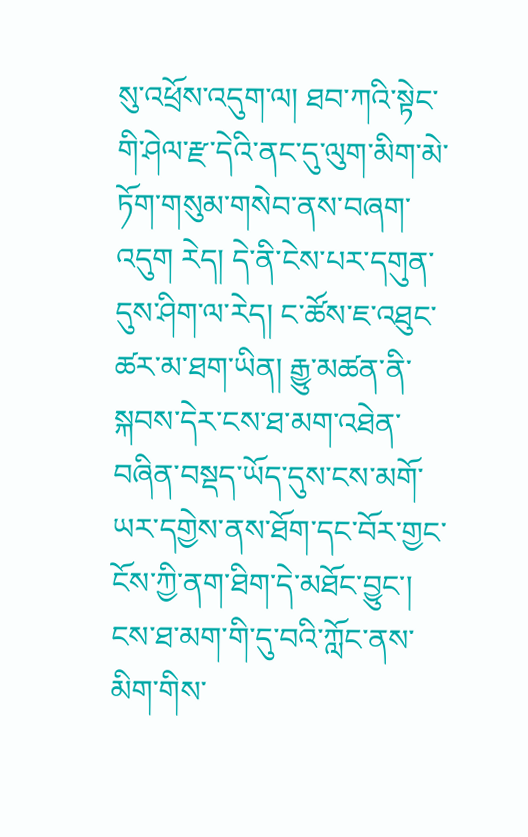སུ་འཕྲོས་འདུག་ལ། ཐབ་ཀའི་སྟེང་གི་ཤེལ་རྫ་དེའི་ནང་དུ་ལུག་མིག་མེ་ཏོག་གསུམ་གསེབ་ནས་བཞག་འདུག རེད། དེ་ནི་ངེས་པར་དགུན་དུས་ཤིག་ལ་རེད། ང་ཚོས་ཇ་འཐུང་ཚར་མ་ཐག་ཡིན། རྒྱུ་མཚན་ནི་སྐབས་དེར་ངས་ཐ་མག་འཐེན་བཞིན་བསྡད་ཡོད་དུས་ངས་མགོ་ཡར་དགྱེས་ནས་ཐོག་དང་བོར་གྱང་ངོས་ཀྱི་ནག་ཐིག་དེ་མཐོང་བྱུང་། ངས་ཐ་མག་གི་དུ་བའི་ཀློང་ནས་མིག་གིས་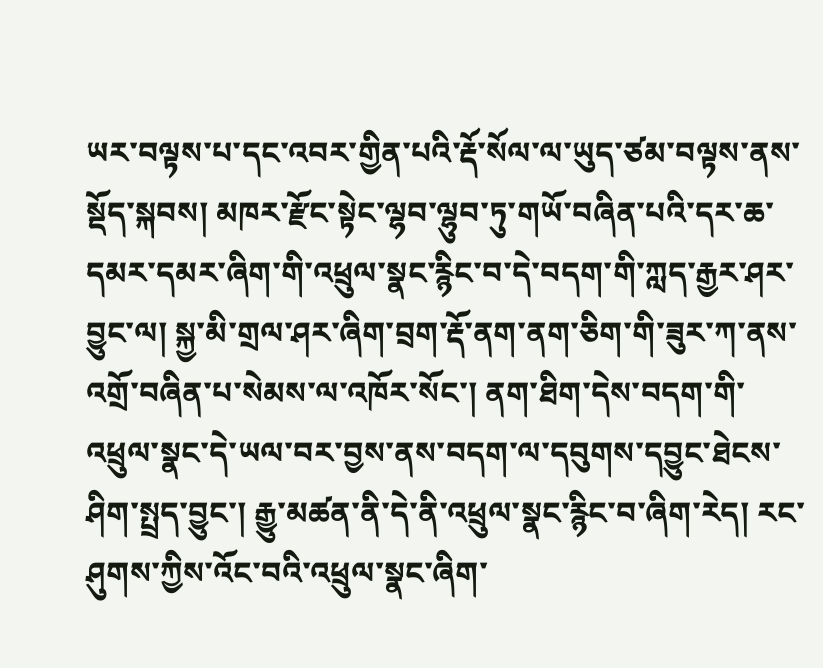ཡར་བལྟས་པ་དང་འབར་གྱིན་པའི་རྡོ་སོལ་ལ་ཡུད་ཙམ་བལྟས་ནས་སྡོད་སྐབས། མཁར་རྫོང་སྟེང་ལྷབ་ལྷུབ་ཏུ་གཡོ་བཞིན་པའི་དར་ཆ་དམར་དམར་ཞིག་གི་འཕྲུལ་སྣང་རྙིང་བ་དེ་བདག་གི་ཀླད་རྒྱར་ཤར་བྱུང་ལ། སྐྱ་མི་གྲལ་ཤར་ཞིག་བྲག་རྡོ་ནག་ནག་ཅིག་གི་ཟུར་ཀ་ནས་འགྲོ་བཞིན་པ་སེམས་ལ་འཁོར་སོང་། ནག་ཐིག་དེས་བདག་གི་འཕྲུལ་སྣང་དེ་ཡལ་བར་བྱས་ནས་བདག་ལ་དབུགས་དབྱུང་ཐེངས་ཤིག་སྤྲད་བྱུང་། རྒྱུ་མཚན་ནི་དེ་ནི་འཕྲུལ་སྣང་རྙིང་བ་ཞིག་རེད། རང་ཤུགས་ཀྱིས་འོང་བའི་འཕྲུལ་སྣང་ཞིག་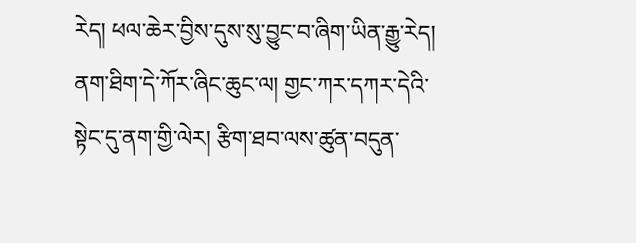རེད། ཕལ་ཆེར་བྱིས་དུས་སུ་བྱུང་བ་ཞིག་ཡིན་རྒྱུ་རེད། ནག་ཐིག་དེ་ཀོར་ཞིང་ཆུང་ལ། གྱང་ཀར་དཀར་དེའི་སྟེང་དུ་ནག་གྱི་ལེར། རྩིག་ཐབ་ལས་ཚུན་བདུན་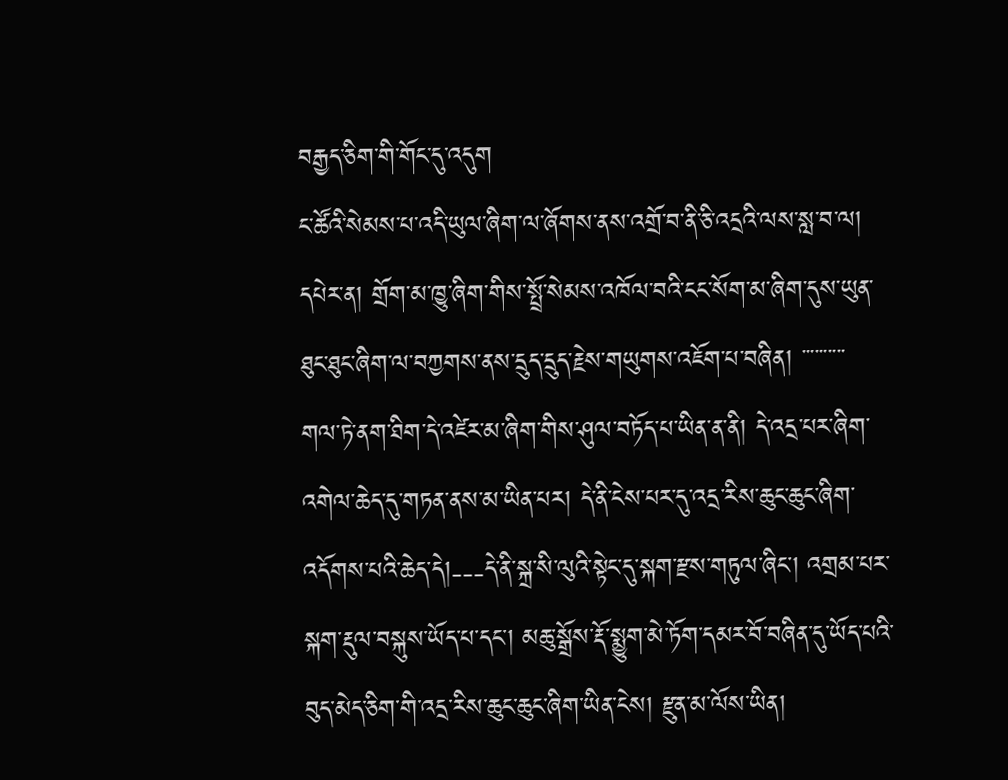བརྒྱད་ཅིག་གི་གོང་དུ་འདུག
ང་ཚོའི་སེམས་པ་འདི་ཡུལ་ཞིག་ལ་ཞོགས་ནས་འགྲོ་བ་ནི་ཅི་འདྲའི་ལས་སླ་བ་ལ། དཔེར་ན། གྲོག་མ་ཁྱུ་ཞིག་གིས་སྤྲོ་སེམས་འཁོལ་བའི་ངང་སོག་མ་ཞིག་དུས་ཡུན་ཐུང་ཐུང་ཞིག་ལ་བཀྱགས་ནས་དྲུད་དྲུད་རྗེས་གཡུགས་འཇོག་པ་བཞིན། ་་་་་་་་་་
གལ་ཏེ་ནག་ཐིག་དེ་འཛེར་མ་ཞིག་གིས་ཤུལ་བཏོད་པ་ཡིན་ན་ནི། དེ་འདྲ་པར་ཞིག་འགེལ་ཆེད་དུ་གཏན་ནས་མ་ཡིན་པར། དེ་ནི་ངེས་པར་དུ་འདྲ་རིས་ཆུང་ཆུང་ཞིག་འདོགས་པའི་ཆེད་དེ།---དེ་ནི་སྐྲ་སི་ལུའི་སྟེང་དུ་སྐག་རྫས་གཏུལ་ཞིང་། འགྲམ་པར་སྐག་རྡུལ་བསྐུས་ཡོད་པ་དང་། མཆུ་སྒྲོས་རྡོ་སྨྱུག་མེ་ཏོག་དམར་བོ་བཞིན་དུ་ཡོད་པའི་བུད་མེད་ཅིག་གི་འདྲ་རིས་ཆུང་ཆུང་ཞིག་ཡིན་ངེས། རྫུན་མ་ལོས་ཡིན།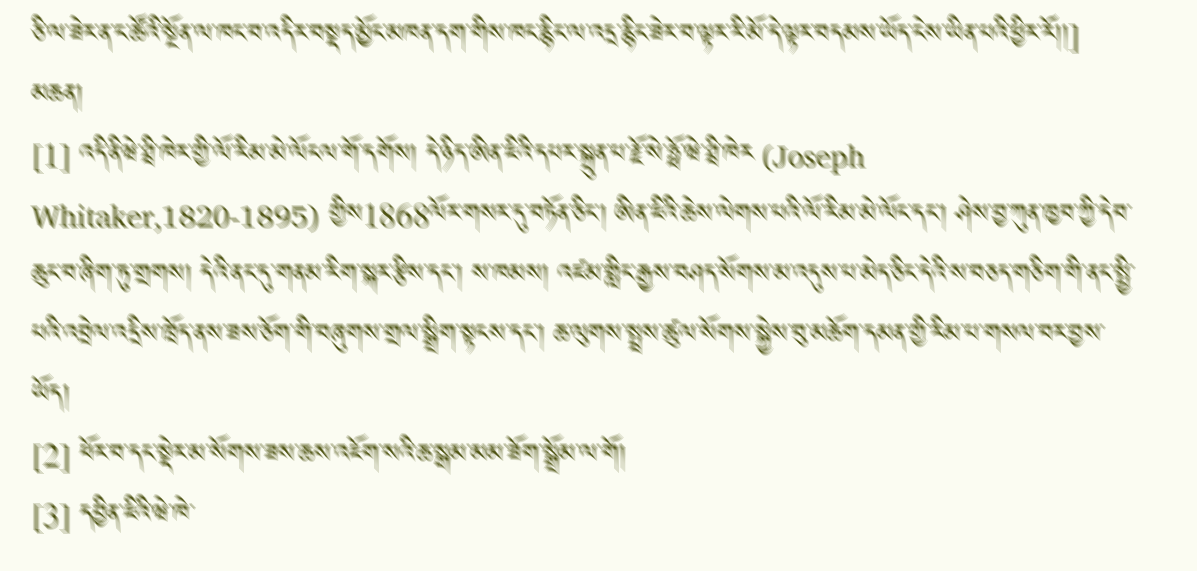ཅི་ལ་ཟེར་ན་ང་ཚོའི་སྔོན་ལ་ཁང་བ་འདིར་བསྡད་མྱོང་མཁན་དག་གིས་ཁང་རྙིང་ལ་འདྲ་རྙིང་ཟེར་བ་ལྟར་རི་མོ་དེ་ལྟར་བདམས་ཡོད་ངེས་ཡིན་པའི་ཕྱིར་རོ།།]
མཆན།
[1] འདི་ནིཝེ་ཐྲི་ཁེར་གྱི་ལོ་རིམ་མེ་ལོངལ་གོ་དགོས། དེ་ཉིད་ཨིན་ཇིའི་དཔར་སྐྲུན་པ་རྗོ་སེ་ཧྥོ་ཝེ་ཐྲི་ཁེར (Joseph Whitaker,1820-1895) གྱིས1868ལོར་གསར་དུ་བཏོན་ཅིང་། ཨིན་ཇིའི་ཆེས་ལེགས་པའི་ལོ་རིམ་མེ་ལོང་དང་། ཤེས་བྱ་ཀུན་ཁྱབ་ཀྱི་དེབ་ཆུང་བ་ཞིག་ཏུ་གྲགས། དེའི་ནང་དུ་གནམ་རིག་སྐར་རྩིས་དང་། ས་ཁམས། འཛམ་གླིང་རྒྱས་བཤད་སོགས་མ་འདུས་པ་མེད་ཅིང་དེའི་ས་བཅད་གཅིག་གི་ནང་སྤྱི་པའི་འབྲེལ་འདྲིས་ཁྲོད་ནས་ཟས་ཅོག་གི་བཞུགས་གྲལ་སྒྲིག་སྟངས་དང་། ཆ་ལུགས་སྤྲས་ཚུལ་སོགས་སྐྱེས་བུ་མཆོག་དམན་གྱི་རིམ་པ་གསལ་བར་བྱས་ཡོད།
[2] ཕོར་བ་དང་སྡེར་མ་སོགས་ཟས་ཆས་འཇོག་སའི་ཆ་སྒམ་མམ་ཟོག་སྒྲོམ་ལ་གོ།
[3] དབྱིན་ཇིའི་ཝེ་ཁེ་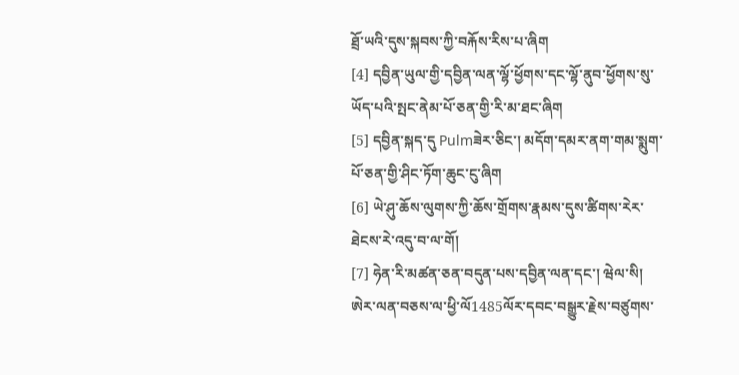ཐྲོ་ཡའི་དུས་སྐབས་ཀྱི་བརྐོས་རིས་པ་ཞིག
[4] དབྱིན་ཡུལ་གྱི་དབྱིན་ལན་ལྷོ་ཕྱོགས་དང་ལྷོ་ནུབ་ཕྱོགས་སུ་ཡོད་པའི་སྤང་ནེམ་པོ་ཅན་གྱི་རི་མ་ཐང་ཞིག
[5] དབྱིན་སྐད་དུ Pulmཟེར་ཅིང་། མདོག་དམར་ནག་གམ་སྨུག་པོ་ཅན་གྱི་ཤིང་ཏོག་ཆུང་ངུ་ཞིག
[6] ཡེ་ཤུ་ཆོས་ལུགས་ཀྱི་ཆོས་གྲོགས་རྣམས་དུས་ཚིགས་རེར་ཐེངས་རེ་འདུ་བ་ལ་གོ།
[7] ཧེན་རི་མཚན་ཅན་བདུན་པས་དབྱིན་ལན་དང་། ཝེལ་སི། ཨེར་ལན་བཅས་ལ་ཕྱི་ལོ1485ལོར་དབང་བསྒྱུར་རྗེས་བཙུགས་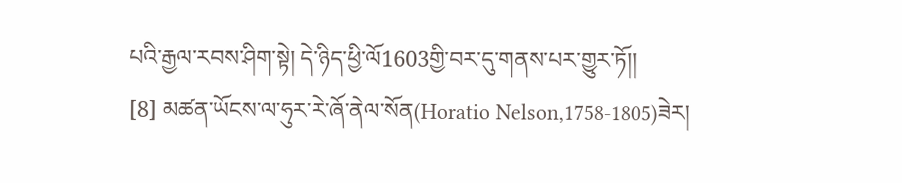པའི་རྒྱལ་རབས་ཤིག་སྟེ། དེ་ཉིད་ཕྱི་ལོ1603གྱི་བར་དུ་གནས་པར་གྱུར་ཏོ།།
[8] མཚན་ཡོངས་ལ་ཧུར་རེ་ཞོ་ནེལ་སོན(Horatio Nelson,1758-1805)ཟེར།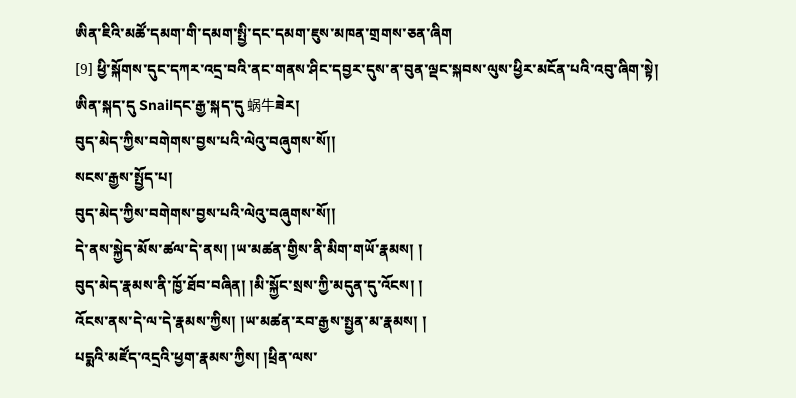ཨིན་ཇིའི་མཚོ་དམག་གི་དམག་སྤྱི་དང་དམག་ཇུས་མཁན་གྲགས་ཅན་ཞིག
[9] ཕྱི་སྐོགས་དུང་དཀར་འདྲ་བའི་ནང་གནས་ཤིང་དབྱར་དུས་ན་བུན་ལྡང་སྐབས་ལུས་ཕྱིར་མངོན་པའི་འབུ་ཞིག་སྟེ། ཨིན་སྐད་དུ Snailདང་རྒྱ་སྐད་དུ 蜗牛ཟེར།
བུད་མེད་ཀྱིས་བགེགས་བྱས་པའི་ལེའུ་བཞུགས་སོ།།
སངས་རྒྱས་སྤྱོད་པ།
བུད་མེད་ཀྱིས་བགེགས་བྱས་པའི་ལེའུ་བཞུགས་སོ།།
དེ་ནས་སྐྱེད་མོས་ཚལ་དེ་ནས། །ཡ་མཚན་གྱིས་ནི་མིག་གཡོ་རྣམས། །
བུད་མེད་རྣམས་ནི་ཁྱོ་ཐོབ་བཞིན། །མི་སྐྱོང་སྲས་ཀྱི་མདུན་དུ་འོངས། །
འོངས་ནས་དེ་ལ་དེ་རྣམས་ཀྱིས། །ཡ་མཚན་རབ་རྒྱས་སྤྱན་མ་རྣམས། །
པདྨའི་མཛོད་འདྲའི་ཕྱག་རྣམས་ཀྱིས། །ཕྲིན་ལས་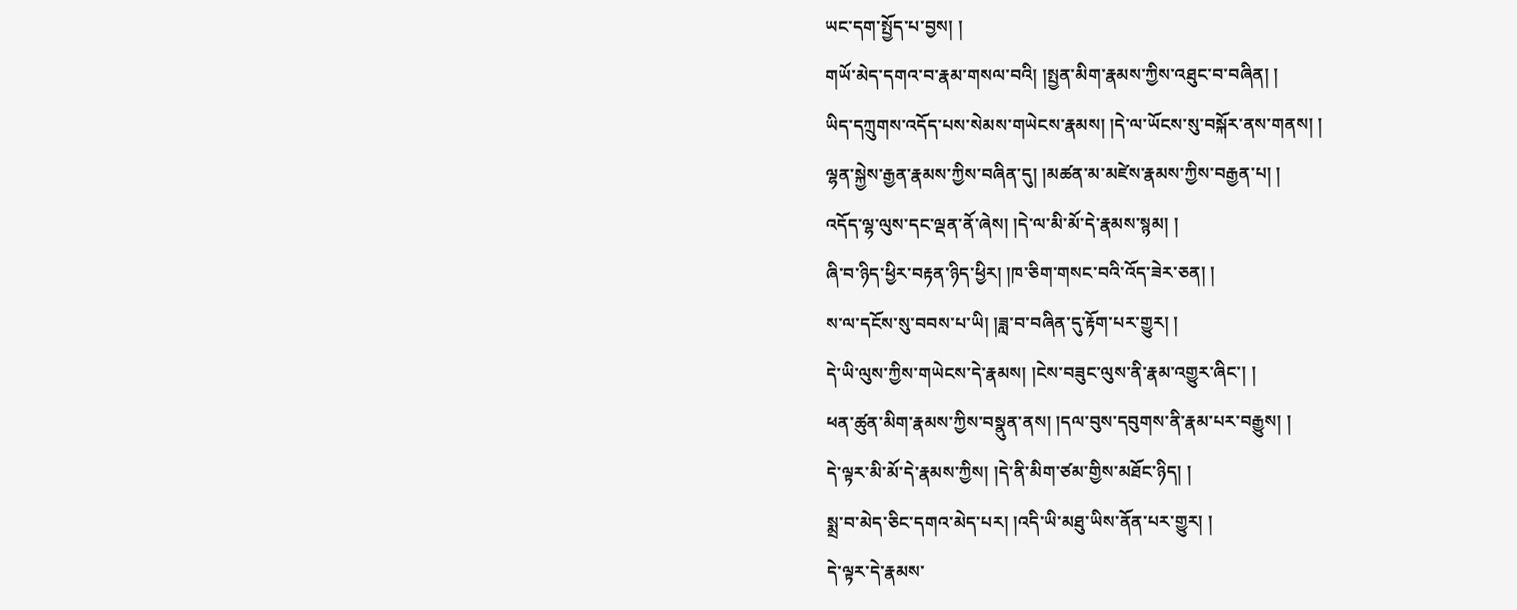ཡང་དག་སྤྱོད་པ་བྱས། །
གཡོ་མེད་དགའ་བ་རྣམ་གསལ་བའི། །སྤྱན་མིག་རྣམས་ཀྱིས་འཐུང་བ་བཞིན། །
ཡིད་དཀྲུགས་འདོད་པས་སེམས་གཡེངས་རྣམས། །དེ་ལ་ཡོངས་སུ་བསྐོར་ནས་གནས། །
ལྷན་སྐྱེས་རྒྱན་རྣམས་ཀྱིས་བཞིན་དུ། །མཚན་མ་མཛེས་རྣམས་ཀྱིས་བརྒྱན་པ། །
འདོད་ལྷ་ལུས་དང་ལྡན་ནོ་ཞེས། །དེ་ལ་མི་མོ་དེ་རྣམས་སྙམ། །
ཞི་བ་ཉིད་ཕྱིར་བརྟན་ཉིད་ཕྱིར། །ཁ་ཅིག་གསང་བའི་འོད་ཟེར་ཅན། །
ས་ལ་དངོས་སུ་བབས་པ་ཡི། །ཟླ་བ་བཞིན་དུ་རྟོག་པར་གྱུར། །
དེ་ཡི་ལུས་ཀྱིས་གཡེངས་དེ་རྣམས། །ངེས་བཟུང་ལུས་ནི་རྣམ་འགྱུར་ཞིང་། །
ཕན་ཚུན་མིག་རྣམས་ཀྱིས་བསྣུན་ནས། །དལ་བུས་དབུགས་ནི་རྣམ་པར་བརྒྱུས། །
དེ་ལྟར་མི་མོ་དེ་རྣམས་ཀྱིས། །དེ་ནི་མིག་ཙམ་གྱིས་མཐོང་ཉིད། །
སྨྲ་བ་མེད་ཅིང་དགའ་མེད་པར། །འདི་ཡི་མཐུ་ཡིས་ནོན་པར་གྱུར། །
དེ་ལྟར་དེ་རྣམས་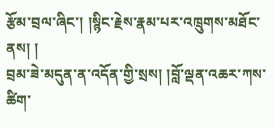རྩོམ་བྲལ་ཞིང་། །སྙིང་རྗེས་རྣམ་པར་འཁྲུགས་མཐོང་ནས། །
བྲམ་ཟེ་མདུན་ན་འདོན་གྱི་སྲས། །བློ་ལྡན་འཆར་ཀས་ཚིག་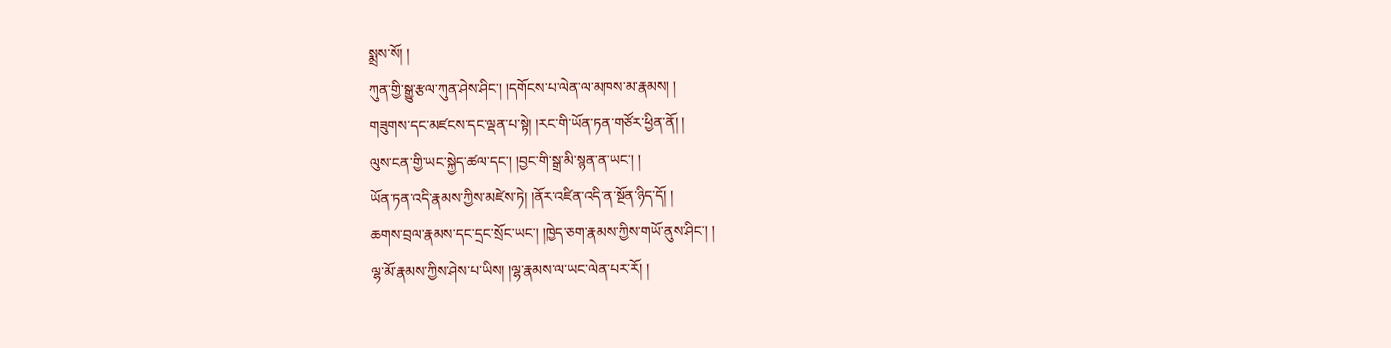སྨྲས་སོ། །
ཀུན་གྱི་སྒྱུ་རྩལ་ཀུན་ཤེས་ཤིང་། །དགོངས་པ་ལེན་ལ་མཁས་མ་རྣམས། །
གཟུགས་དང་མཛངས་དང་ལྡན་པ་སྟེ། །རང་གི་ཡོན་ཏན་གཙོར་ཕྱིན་ནོ། །
ལུས་ངན་གྱི་ཡང་སྐྱེད་ཚལ་དང་། །བྱང་གི་སྒྲ་མི་སྙན་ན་ཡང་། །
ཡོན་ཏན་འདི་རྣམས་ཀྱིས་མཛེས་ཏེ། །ནོར་འཛིན་འདི་ན་སྔོན་ཉིད་དོ། །
ཆགས་བྲལ་རྣམས་དང་དྲང་སྲོང་ཡང་། །ཁྱེད་ཅག་རྣམས་ཀྱིས་གཡོ་ནུས་ཤིང་། །
ལྷ་མོ་རྣམས་ཀྱིས་ཤེས་པ་ཡིས། །ལྷ་རྣམས་ལ་ཡང་ལེན་པར་རོ། །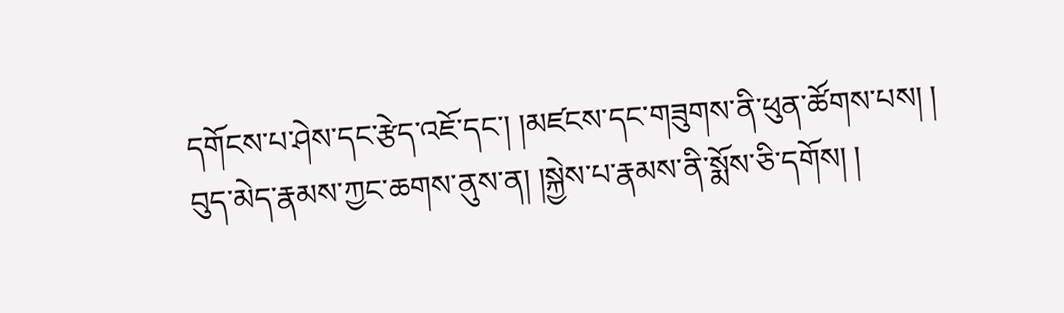དགོངས་པ་ཤེས་དང་རྩེད་འཇོ་དང་། །མཛངས་དང་གཟུགས་ནི་ཕུན་ཚོགས་པས། །
བུད་མེད་རྣམས་ཀྱང་ཆགས་ནུས་ན། །སྐྱེས་པ་རྣམས་ནི་སྨོས་ཅི་དགོས། །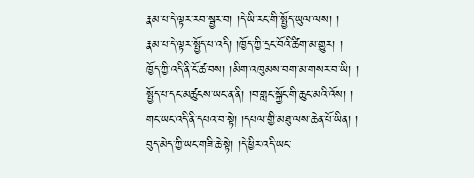རྣམ་པ་དེ་ལྟར་རབ་སྦྱར་བ། །དེ་ཡི་རང་གི་སྤྱོད་ཡུལ་ལས། །
རྣམ་པ་དེ་ལྟར་སྤྱོད་པ་འདི། །ཁྱོད་ཀྱི་དྲང་བོའི་ཚིག་མ་གྱུར། །
ཁྱོད་ཀྱི་འདི་ནི་ངོ་ཚ་བས། །མིག་འཁུམས་བག་མ་གསར་བ་ཡི། །
སྤྱོད་པ་དང་མཚུངས་ཡང་ན་ནི། །བ་གླང་སྐྱོང་གི་ཆུང་མའི་འོས། །
གང་ཡང་འདི་ནི་དཔའ་བ་སྟེ། །དཔལ་གྱི་མཐུ་ལས་ཆེན་པོ་ཡིན། །
བུད་མེད་ཀྱི་ཡང་གཟི་ཆེ་སྟེ། །དེ་ཕྱིར་འདི་ཡང་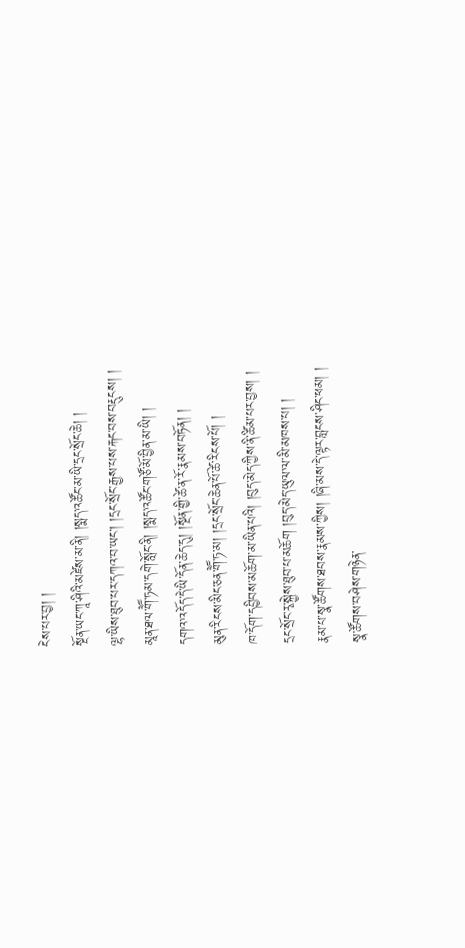ངེས་པར་བྱ། །
སྔོན་ཡང་ཀཱ་ཤིའི་མཛེས་མ་ནི། །སྨད་འཚོང་མ་ཡི་དྲང་སྲོང་ཆེ། །
ལྷ་ཡིས་ཐུབ་པར་དཀའ་བ་ཡང་། །དྲང་སྲོང་རྒྱས་པས་རྐང་བས་བརྡུངས། །
མཱན་ཐལ་གཽ་ཏམ་དགེ་སློང་ནི། །སྨད་འཚོང་གཙོ་མོ་བྱིན་མ་ཡི། །
དགའ་འདོད་དེ་ཡི་དོན་ཆེད་དུ། །སྔོན་གྱི་ཚེ་ན་རོ་རྣམས་བཏོན། །
མུན་རིངས་མིང་ཅན་གཽ་ཏ་མ། །དྲང་སྲོང་ཆེན་པོ་ཚེ་རིངས་པོ། །
ཁ་དོག་དབྱིབས་མཆོག་མ་ཡིན་པའི། །བུད་མེད་ཀྱིས་ནི་ཚིམ་པར་བྱས། །
དྲང་སྲོང་རྭ་སྐྱེས་ཐུབ་པ་མཆོག །བུད་མེད་ཡུལ་ལ་མི་མཁས་པ། །
རྣམ་པ་སྣ་ཚོགས་ཐབས་རྣམས་ཀྱིས། །ཞི་མས་དེ་ལྟར་བླངས་ཤིང་ཕམ། །
སྣ་ཚོགས་བཤེས་གཉེན་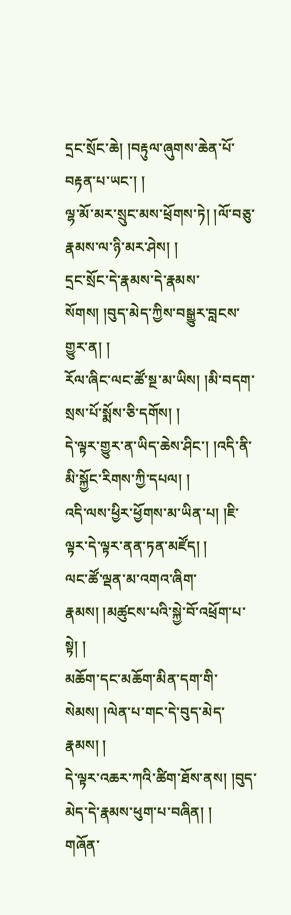དྲང་སྲོང་ཆེ། །བརྟུལ་ཞུགས་ཆེན་པོ་བརྟན་པ་ཡང་། །
ལྷ་མོ་མར་སྲུང་མས་ཕྲོགས་ཏེ། །ལོ་བཅུ་རྣམས་ལ་ཉི་མར་ཤེས། །
དྲང་སྲོང་དེ་རྣམས་དེ་རྣམས་སོགས། །བུད་མེད་ཀྱིས་བསྒྱུར་བླངས་གྱུར་ན། །
རོལ་ཞིང་ལང་ཚོ་སྔ་མ་ཡིས། །མི་བདག་སྲས་པོ་སྨོས་ཅི་དགོས། །
དེ་ལྟར་གྱུར་ན་ཡིད་ཆེས་ཤིང་། །འདི་ནི་མི་སྐྱོང་རིགས་ཀྱི་དཔལ། །
འདི་ལས་ཕྱིར་ཕྱོགས་མ་ཡིན་པ། །ཇི་ལྟར་དེ་ལྟར་ནན་ཏན་མཛོད། །
ལང་ཚོ་ལྡན་མ་འགའ་ཞིག་རྣམས། །མཚུངས་པའི་སྐྱེ་བོ་འཕྲོག་པ་སྟེ། །
མཆོག་དང་མཆོག་མིན་དག་གི་སེམས། །ལེན་པ་གང་དེ་བུད་མེད་རྣམས། །
དེ་ལྟར་འཆར་ཀའི་ཚིག་ཐོས་ནས། །བུད་མེད་དེ་རྣམས་ཕུག་པ་བཞིན། །
གཞོན་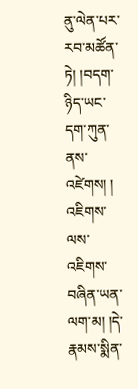ནུ་ལེན་པར་རབ་མཚོན་ཏེ། །བདག་ཉིད་ཡང་དག་ཀུན་ནས་འཛེགས། །
འཇིགས་ལས་འཇིགས་བཞིན་ཡན་ལག་མ། །དེ་རྣམས་སྨིན་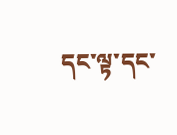དང་ལྟ་དང་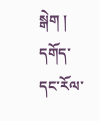སྒེག །
དགོད་དང་རོལ་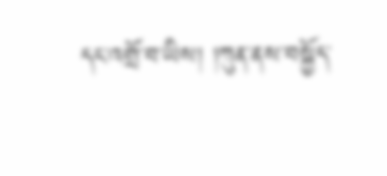དང་འགྲོ་བ་ཡིས། །ཀུན་ནས་བསྐྱོད་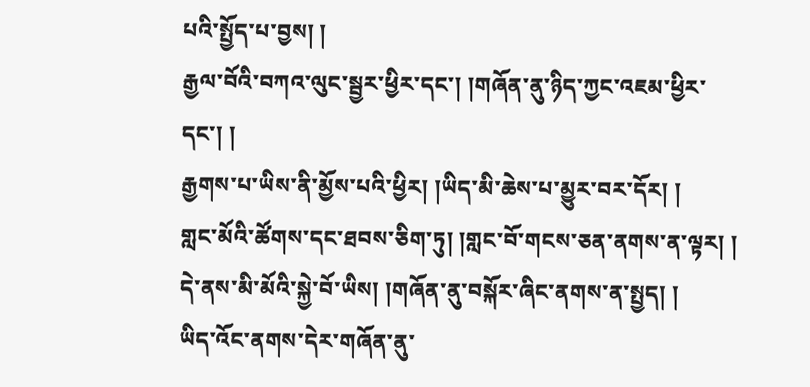པའི་སྤྱོད་པ་བྱས། །
རྒྱལ་བོའི་བཀའ་ལུང་སྦྱར་ཕྱིར་དང་། །གཞོན་ནུ་ཉིད་ཀྱང་འཇམ་ཕྱིར་དང་། །
རྒྱགས་པ་ཡིས་ནི་མྱོས་པའི་ཕྱིར། །ཡིད་མི་ཆེས་པ་མྱུར་བར་དོར། །
གླང་མོའི་ཚོགས་དང་ཐབས་ཅིག་ཏུ། །གླང་བོ་གངས་ཅན་ནགས་ན་ལྟར། །
དེ་ནས་མི་མོའི་སྐྱེ་བོ་ཡིས། །གཞོན་ནུ་བསྐོར་ཞིང་ནགས་ན་སྤྱད། །
ཡིད་འོང་ནགས་དེར་གཞོན་ནུ་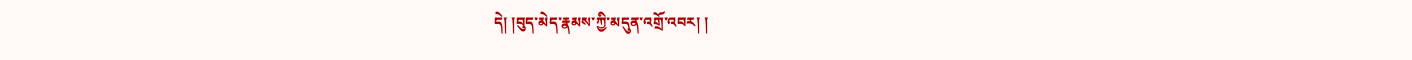དེ། །བུད་མེད་རྣམས་ཀྱི་མདུན་འགྲོ་འབར། །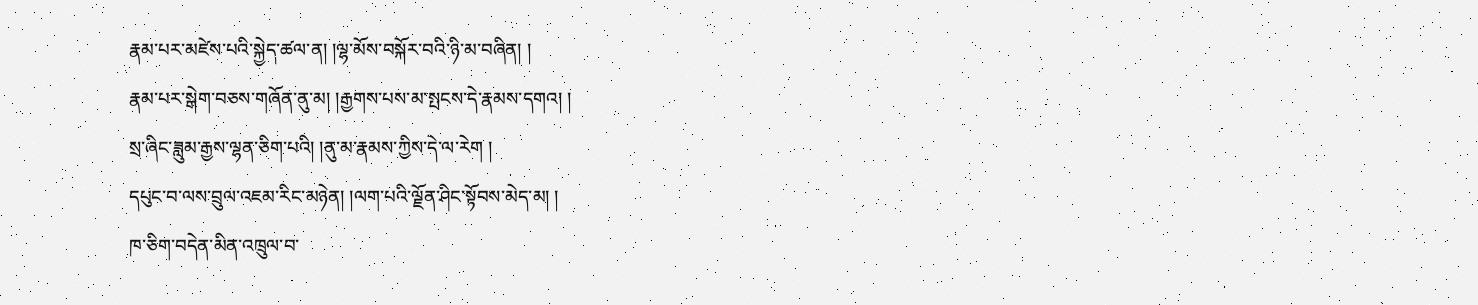རྣམ་པར་མཛེས་པའི་སྐྱེད་ཚལ་ན། །ལྷ་མོས་བསྐོར་བའི་ཉི་མ་བཞིན། །
རྣམ་པར་སྒེག་བཅས་གཞོན་ནུ་མ། །རྒྱགས་པས་མ་སྤངས་དེ་རྣམས་དགའ། །
སྲ་ཞིང་ཟླུམ་རྒྱས་ལྷན་ཅིག་པའི། །ནུ་མ་རྣམས་ཀྱིས་དེ་ལ་རེག །
དཔུང་བ་ལས་བྲུལ་འཇམ་རིང་མཉེན། །ལག་པའི་ལྗོན་ཤིང་སྟོབས་མེད་མ། །
ཁ་ཅིག་བདེན་མིན་འཁྲུལ་བ་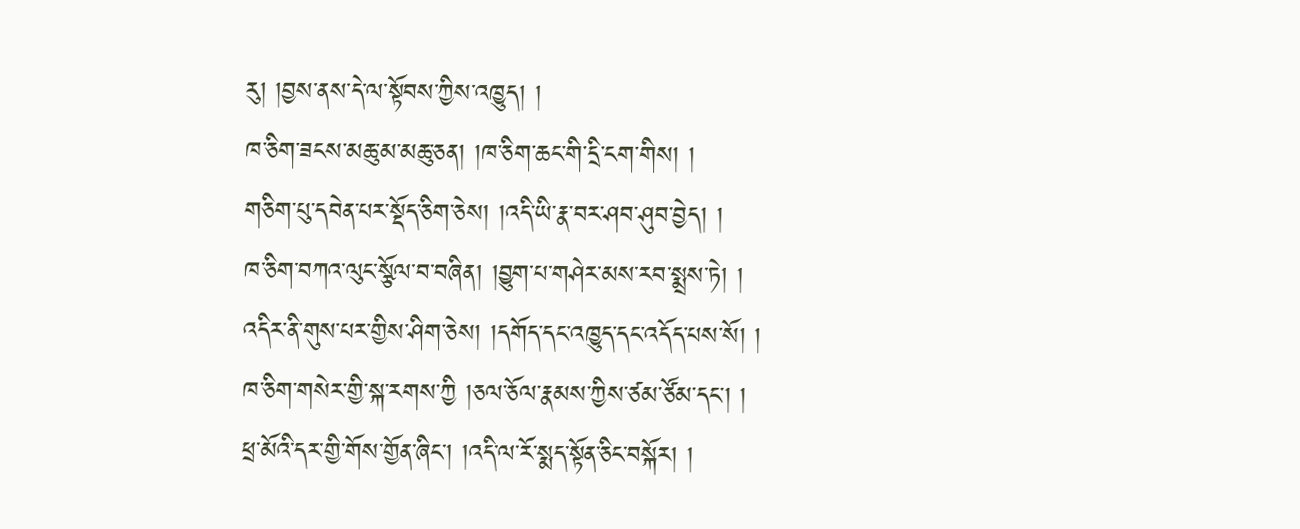རུ། །བྱས་ནས་དེ་ལ་སྟོབས་ཀྱིས་འཁྱུད། །
ཁ་ཅིག་ཟངས་མཆུ་མ་མཆུ་ཅན། །ཁ་ཅིག་ཆང་གི་དྲི་ངག་གིས། །
གཅིག་པུ་དབེན་པར་སྡོད་ཅིག་ཅེས། །འདི་ཡི་རྣ་བར་ཤབ་ཤུབ་བྱེད། །
ཁ་ཅིག་བཀའ་ལུང་སྩོལ་བ་བཞིན། །བྱུག་པ་གཤེར་མས་རབ་སྨྲས་ཏེ། །
འདིར་ནི་གུས་པར་གྱིས་ཤིག་ཅེས། །དགོད་དང་འཁྱུད་དང་འདོད་པས་སོ། །
ཁ་ཅིག་གསེར་གྱི་སྐ་རགས་ཀྱི །ཅལ་ཅོལ་རྣམས་ཀྱིས་ཙམ་ཙོམ་དང་། །
ཕྲ་མོའི་དར་གྱི་གོས་གྱོན་ཞིང་། །འདི་ལ་རོ་སྨད་སྟོན་ཅིང་བསྐོར། །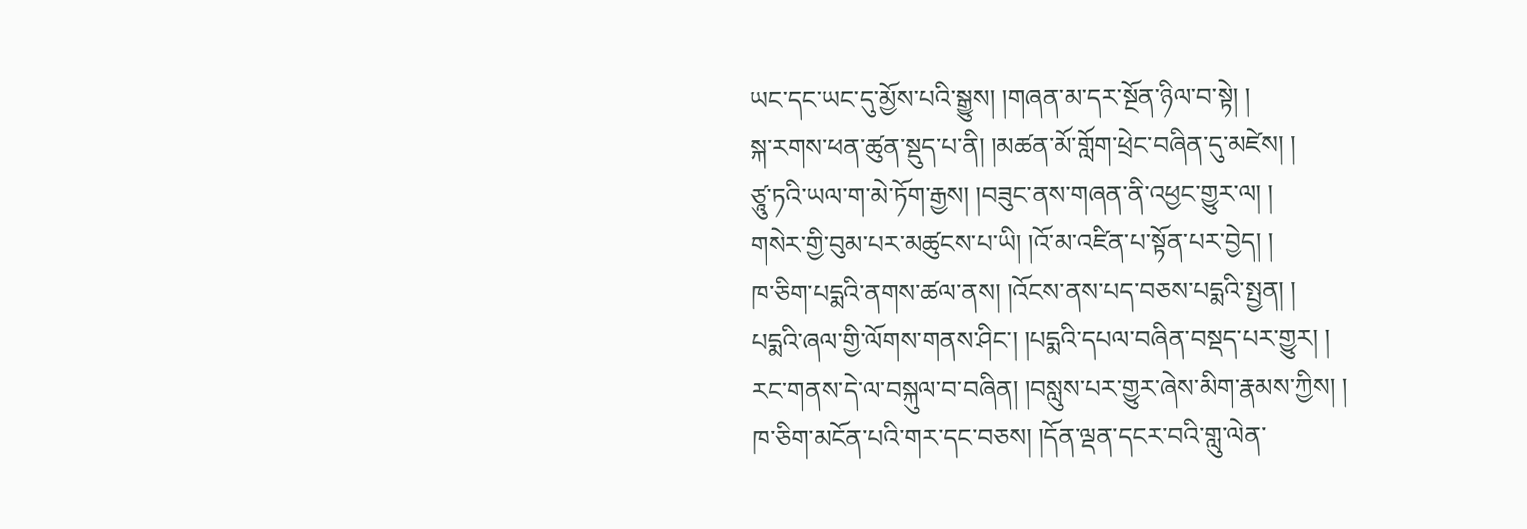ཡང་དང་ཡང་དུ་མྱོས་པའི་སྒྱུས། །གཞན་མ་དར་སྔོན་ཉིལ་བ་སྟེ། །
སྐ་རགས་ཕན་ཚུན་སྡུད་པ་ནི། །མཚན་མོ་གློག་ཕྲེང་བཞིན་དུ་མཛེས། །
ཙཱུ་ཏའི་ཡལ་ག་མེ་ཏོག་རྒྱས། །བཟུང་ནས་གཞན་ནི་འཕྱང་གྱུར་ལ། །
གསེར་གྱི་བུམ་པར་མཚུངས་པ་ཡི། །འོ་མ་འཛིན་པ་སྟོན་པར་བྱེད། །
ཁ་ཅིག་པདྨའི་ནགས་ཚལ་ནས། །འོངས་ནས་པད་བཅས་པདྨའི་སྤྱན། །
པདྨའི་ཞལ་གྱི་ལོགས་གནས་ཤིང་། །པདྨའི་དཔལ་བཞིན་བསྡད་པར་གྱུར། །
རང་གནས་དེ་ལ་བསྐུལ་བ་བཞིན། །བསླུས་པར་གྱུར་ཞེས་མིག་རྣམས་ཀྱིས། །
ཁ་ཅིག་མངོན་པའི་གར་དང་བཅས། །དོན་ལྡན་དངར་བའི་གླུ་ལེན་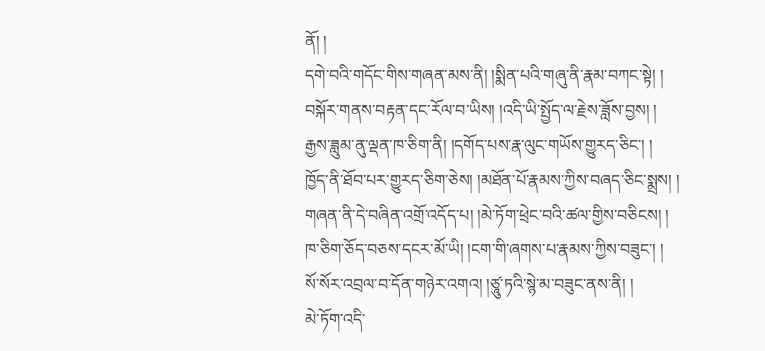ནོ། །
དགེ་བའི་གདོང་གིས་གཞན་མས་ནི། །སྨིན་པའི་གཞུ་ནི་རྣམ་བཀང་སྟེ། །
བསྐོར་གནས་བརྟན་དང་རོལ་བ་ཡིས། །འདི་ཡི་སྤྱོད་ལ་རྗེས་ཟློས་བྱས། །
རྒྱས་ཟླུམ་ནུ་ལྡན་ཁ་ཅིག་ནི། །དགོད་པས་རྣ་ལུང་གཡོས་གྱུརད་ཅིང་། །
ཁྱོད་ནི་ཐོབ་པར་གྱུརད་ཅིག་ཅེས། །མཐོན་པོ་རྣམས་ཀྱིས་བཞད་ཅིང་སྨྲས། །
གཞན་ནི་དེ་བཞིན་འགྲོ་འདོད་པ། །མེ་ཏོག་ཕྲེང་བའི་ཚལ་གྱིས་བཅིངས། །
ཁ་ཅིག་ཅོད་བཅས་དངར་མོ་ཡི། །ངག་གི་ཞགས་པ་རྣམས་ཀྱིས་བཟུང་། །
སོ་སོར་འབྲལ་བ་དོན་གཉེར་འགའ། །ཙཱུ་ཏའི་སྙེ་མ་བཟུང་ནས་ནི། །
མེ་ཏོག་འདི་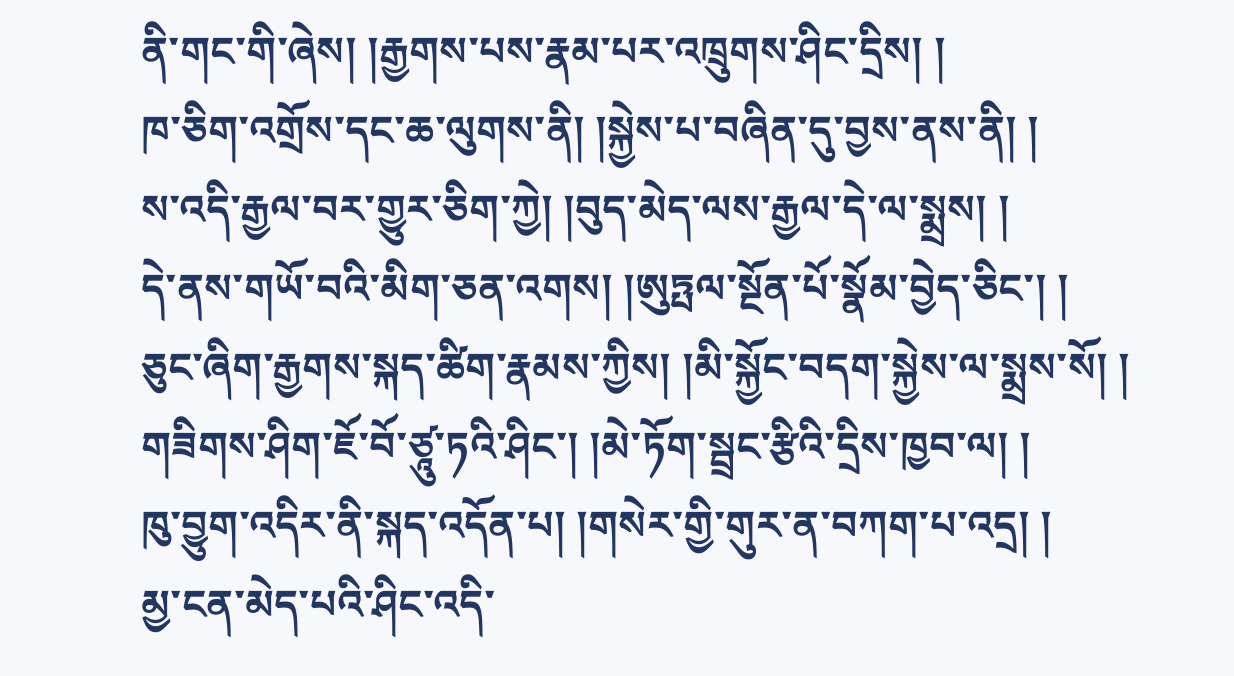ནི་གང་གི་ཞེས། །རྒྱགས་པས་རྣམ་པར་འཁྲུགས་ཤིང་དྲིས། །
ཁ་ཅིག་འགྲོས་དང་ཆ་ལུགས་ནི། །སྐྱེས་པ་བཞིན་དུ་བྱས་ནས་ནི། །
ས་འདི་རྒྱལ་བར་གྱུར་ཅིག་ཀྱེ། །བུད་མེད་ལས་རྒྱལ་དེ་ལ་སྨྲས། །
དེ་ནས་གཡོ་བའི་མིག་ཅན་འགས། །ཨུཏྤལ་སྔོན་པོ་སྣོམ་བྱེད་ཅིང་། །
ཅུང་ཞིག་རྒྱགས་སྐད་ཚིག་རྣམས་ཀྱིས། །མི་སྐྱོང་བདག་སྐྱེས་ལ་སྨྲས་སོ། །
གཟིགས་ཤིག་ཇོ་བོ་ཙཱུ་ཏའི་ཤིང་། །མེ་ཏོག་སྦྲང་རྩིའི་དྲིས་ཁྱབ་ལ། །
ཁུ་བྱུག་འདིར་ནི་སྐད་འདོན་པ། །གསེར་གྱི་གུར་ན་བཀག་པ་འདྲ། །
མྱ་ངན་མེད་པའི་ཤིང་འདི་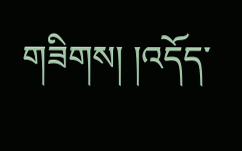གཟིགས། །འདོད་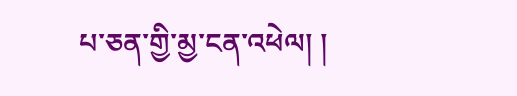པ་ཅན་གྱི་མྱ་ངན་འཕེལ། །